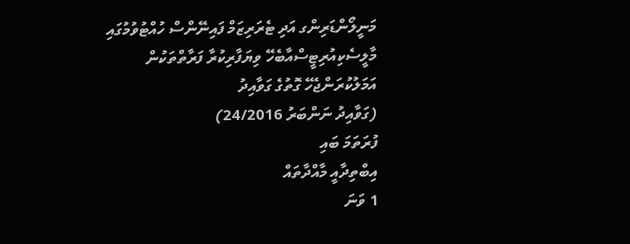މަނީލޯންޑަރިންގ އަދި ޓެރަރިޒަމް ފައިނޭންސް ހުއްޓުވުމުގައި މާލީސެކިއުރިޓީސްއާބެހޭ ވިޔަފާރިކުރާ ފަރާތްތަކުން އަމަލުކުރަންޖެހޭ ގޮތުގެ ގަވާއިދު
(ގަވާއިދު ނަންބަރު 24/2016)
ފުރަތަމަ ބައި
އިބްތިދާއީ މާއްދާތައް
1 ވަނަ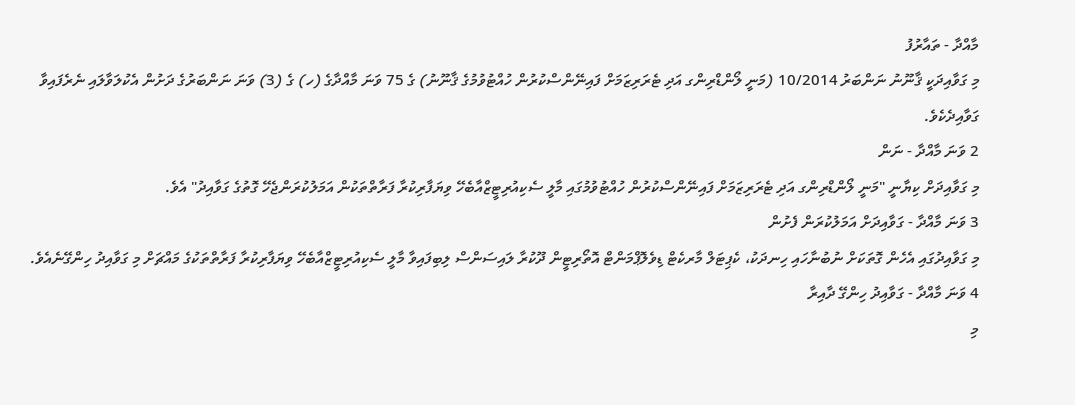މާއްދާ - ތައާރުފު
މި ގަވާއިދަކީ ޤާނޫނު ނަންބަރު 10/2014 (މަނީ ލޯންޑްރިންގ އަދި ޓެރަރިޒަމަށް ފައިނޭންސްކުރުން ހުއްޓުވުމުގެ ޤާނޫނު) ގެ 75 ވަނަ މާއްދާގެ (ހ) ގެ (3) ވަނަ ނަންބަރުގެ ދަށުން އެކުލަވާލައި ނެރެފައިވާ ގަވާއިދެކެވެ.
2 ވަނަ މާއްދާ - ނަން
މި ގަވާއިދަށް ކިޔާނީ "މަނީ ލޯންޑްރިންގ އަދި ޓެރަރިޒަމަށް ފައިނޭންސްކުރުން ހުއްޓުވުމުގައި މާލީ ސެކިއުރިޓީޒްއާބެހޭ ވިޔަފާރިކުރާ ފަރާތްތަކުން އަމަލުކުރަންޖެހޭ ގޮތުގެ ގަވާއިދު" އެވެ.
3 ވަނަ މާއްދާ - ގަވާއިދަށް އަމަލުކުރަން ފެށުން
މި ގަވާއިދުގައި އެހެން ގޮތަކަށް ނުބުނާހައި ހިނދަކު، ކެޕިޓަލް މާރކެޓް ޑިވެލޮޕްމަންޓް އޮތޯރިޓީން ދޫކުރާ ލައިސަންސް ލިބިފައިވާ މާލީ ސެކިއުރިޓީޒްއާބެހޭ ވިޔަފާރިކުރާ ފަރާތްތަކުގެ މައްޗަށް މި ގަވާއިދު ހިންގޭނެއެވެ.
4 ވަނަ މާއްދާ - ގަވާއިދު ހިންގޭ ދާއިރާ
މި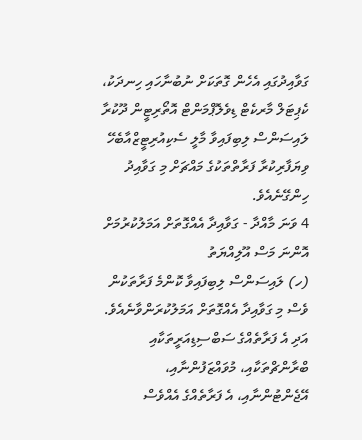ގަވާއިދުގައި އެހެން ގޮތަކަށް ނުބުނާހައި ހިނދަކު، ކެޕިޓަލް މާރކެޓް ޑިވެލޮޕްމަންޓް އޮތޯރިޓީން ދޫކުރާ ލައިސަންސް ލިބިފައިވާ މާލީ ސެކިއުރިޓީޒްއާބެހޭ ވިޔަފާރިކުރާ ފަރާތްތަކުގެ މައްޗަށް މި ގަވާއިދު ހިންގޭނެއެވެ.
4 ވަނަ މާއްދާ - ގަވާއިދާ އެއްގޮތަށް އަމަލުކުރުމަށް އޮންނަ މަސް އޫލިއްޔަތު
(ހ) ލައިސަންސް ލިބިފައިވާ ކޮންމެ ފަރާތަކުން ވެސް މި ގަވާއިދާ އެއްގޮތަށް އަމަލުކުރަންވާނެއެވެ. އަދި އެ ފަރާތެއްގެ ސަބްސިޑިއަރީތަކާއި ބްރާންޗްތަކާއި، މުވައްޒަފުންނާއި، އޭޖެންޓުންނާއި، އެ ފަރާތެއްގެ އެއްވެސް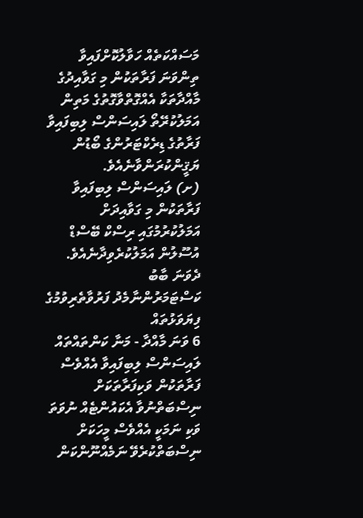މަސައްކަތެއް ހަވާލުކޮށްފައިވާ ތިންވަނަ ފަރާތަކުން މި ގަވާއިދުގެ މާއްދާތަކާ އެއްގޮތްވާގޮތުގެ މަތިން އަމަލުކުރޭތޯ ލައިސަންސް ލިބިފައިވާ ފަރާތުގެ ޑިރެކްޓަރުންގެ ބޯޑުން ޔަޤީންކުރަންވާނެއެވެ.
(ށ) ލައިސަންސް ލިބިފައިވާ ފަރާތަކުން މި ގަވާއިދަށް އަމަލުކުރުމުގައި ރިސްކް ބޭސްޑް އުސޫލުން އަމަލުކުރެވިދާނެއެވެ.
ދެވަނަ ބާބު
ކަސްޓަމަރުންނާމެދު ފަރުވާތެރިވުމުގެ ފިޔަވަޅުތައް
6 ވަނަ މާއްދާ - މަނާ ކަންތައްތައް
ލައިސަންސް ލިބިފައިވާ އެއްވެސް ފަރާތަކުން ވަކިފަރާތަކަށް ނިސްބަތްނުވާ އެކައުންޓެއް ނުވަތަ ވަކި ނަމަކީ އެއްވެސް މީހަކަށް ނިސްބަތްކުރެވޭ ނަމެއްނޫންކަން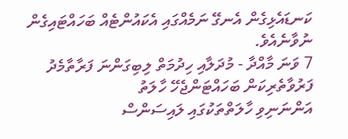ކަނޑައެޅިގެން އެނގޭ ނަމެއްގައި އެކައުންޓެއް ބަހައްޓައިގެން ނުވާނެއެވެ.
7 ވަނަ މާއްދާ - މުދަލާއި ހިދުމަތް ލިބިގަންނަ ފަރާތާމެދު ފަރުވާތެރިކަން ބަހައްޓަންޖެހޭ ހާލަތު
އަންނަނިވި ހާލަތްތަކުގައި ލައިސަންސް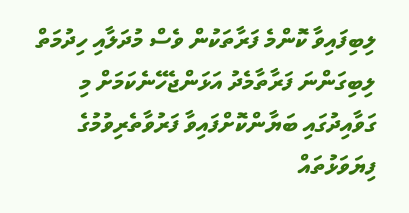ލިބިފައިވާ ކޮންމެ ފަރާތަކުން ވެސް މުދަލާއި ހިދުމަތް ލިބިގަންނަ ފަރާތާމެދު އަޅަންޖެހޭނެކަމަށް މި ގަވާއިދުގައި ބަޔާންކޮށްފައިވާ ފަރުވާތެރިވުމުގެ ފިޔަވަޅުތައް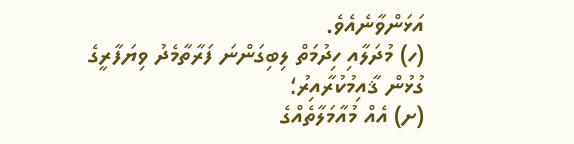އަޅަންވާނެއެވެ.
(ހ) މުދަލާއި ހިދުމަތް ލިބިގަންނަ ފަރާތާމެދު ވިޔަފާރީގެ ގުޅުން ޤާއިމުކުރާއިރު؛
(ށ) އެއް މުއާމަލާތެއްގެ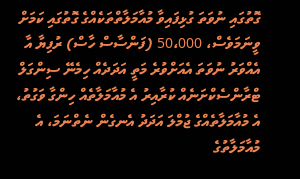ގޮތުގައި ނުވަތަ ގުޅިފައިވާ މުއާމަލާތްތަކެއްގެ ގޮތުގައި ކަމަށް ވީނަމަވެސް، 50،000 (ފަންސާސް ހާސް) ރުފިޔާ އާ އެއްވަރު ނުވަތަ އެއަށްވުރެ މަތީ އަދަދެއް ހިމެނޭ ސިންގަލް ޓްރާންސެކްށަނެއް ކުރާއިރު އެ މުއާމަލާތެއް ހިންގާ ވަގުތު، އެ މުއާމަލާތެއްގެ ޖުމްލަ އަދަދު އެނގެން ނެތްނަމަ، އެ މުއާމަލާތުގެ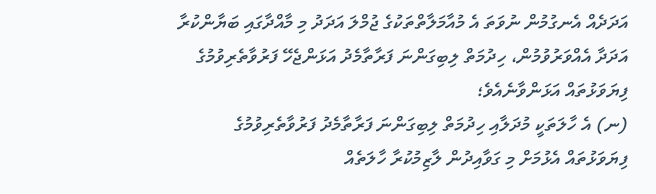އަދަދެއް އެނގުމުން ނުވަތަ އެ މުއާމަލާތްތަކުގެ ޖުމްލަ އަދަދު މި މާއްދާގައި ބަޔާންކުރާ އަދަދާ އެއްވަރުވުމުން، ހިދުމަތް ލިބިގަންނަ ފަރާތާމެދު އަޅަންޖެހޭ ފަރުވާތެރިވުމުގެ ފިޔަވަޅުތައް އަޅަންވާނެއެވެ؛
(ނ) އެ ހާލަތަކީ މުދަލާއި ހިދުމަތް ލިބިގަންނަ ފަރާތާމެދު ފަރުވާތެރިވުމުގެ ފިޔަވަޅުތައް އެޅުމަށް މި ގަވާއިދުން ލާޒިމުކުރާ ހާލަތެއް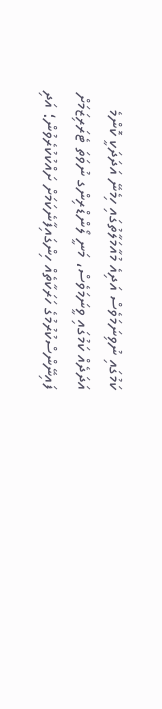ކަމުގައި ނުވިނަމަވެސް އަދިއެ މުއާމަލާތުގައި ހިމެނޭ އަދަދަކީ ކޮންމެ އަދަދެއް ކަމުގައި ވީނަމަވެސް، މަނީ ލޯންޑްރިންގ ނުވަތަ ޓެރަރިޒަމަށް ފައިނޭންސްކުރުމުގެ ހަރަކާތެއް ހިންގައިފާނެކަމަށް ށައްކުކުރެވުން؛ އަދި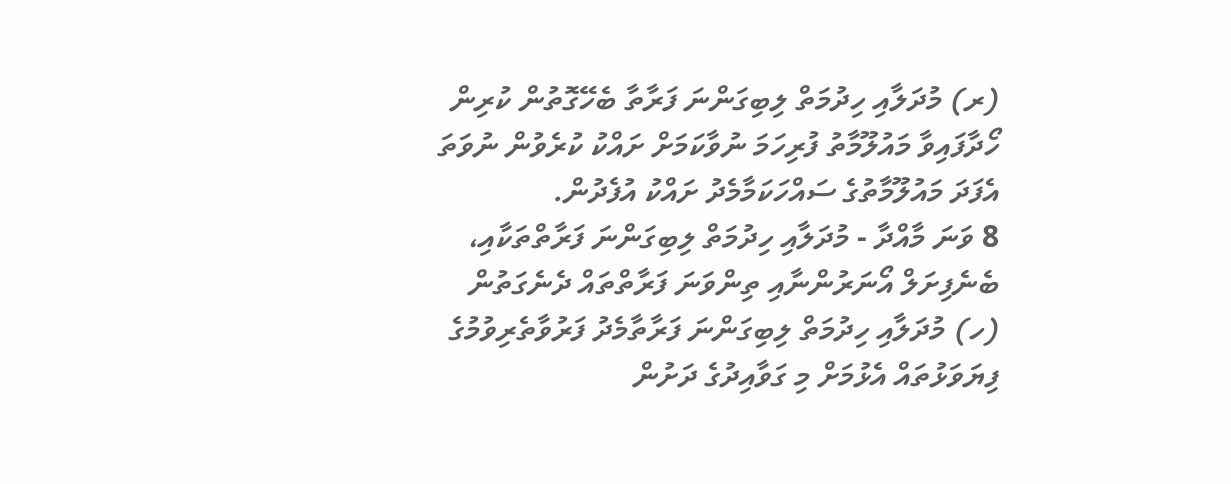(ރ) މުދަލާއި ހިދުމަތް ލިބިގަންނަ ފަރާތާ ބެހޭގޮތުން ކުރިން ހޯދާފައިވާ މައުލޫމާތު ފުރިހަމަ ނުވާކަމަށް ށައްކު ކުރެވުން ނުވަތަ އެފަދަ މައުލޫމާތުގެ ސައްހަކަމާމެދު ށައްކު އުފެދުން.
8 ވަނަ މާއްދާ - މުދަލާއި ހިދުމަތް ލިބިގަންނަ ފަރާތްތަކާއި، ބެނެފިށަލް އޯނަރުންނާއި ތިންވަނަ ފަރާތްތައް ދެނެގަތުން
(ހ) މުދަލާއި ހިދުމަތް ލިބިގަންނަ ފަރާތާމެދު ފަރުވާތެރިވުމުގެ ފިޔަވަޅުތައް އެޅުމަށް މި ގަވާއިދުގެ ދަށުން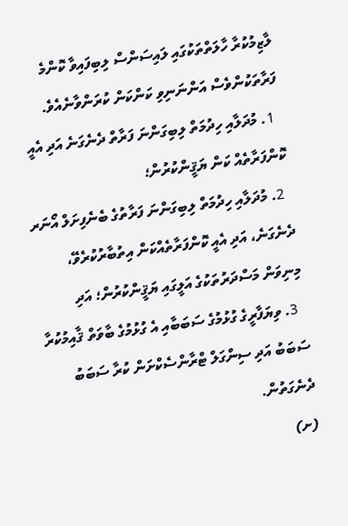ލާޒިމުކުރާ ހާލަތްތަކުގައި ލައިސަންސް ލިބިފައިވާ ކޮންމެ ފަރާތަކުންވެސް އަންނަނިވި ކަންކަން ކުރަންވާނެއެވެ.
  1. މުދަލާއި ހިދުމަތް ލިބިގަންނަ ފަރާތް ދެނެގަނެ އަދި އެއީ ކޮންފަރާތެއް ކަން ޔަޤީންކުރުން؛
  2. މުދަލާއި ހިދުމަތް ލިބިގަންނަ ފަރާތުގެ ބެނެފިށަލް އޯނަރ ދެނެގަނެ، އަދި އެއީ ކޮންފަރާތެއްކަން އިތުބާރުކުރެވޭ، މިނިވަން މަސްދަރުތަކުގެ އަލީގައި ޔަޤީންކުރުން؛ އަދި
  3. ވިޔަފާރީގެ ގުޅުމުގެ ސަބަބާއި އެ ގުޅުމުގެ ބާވަތް ޤާއިމުކުރާ ސަބަބު އަދި ސިންގަލް ޓްރާންސެކްށަން ކުރާ ސަބަބު ދެނެގަތުން.
(ށ)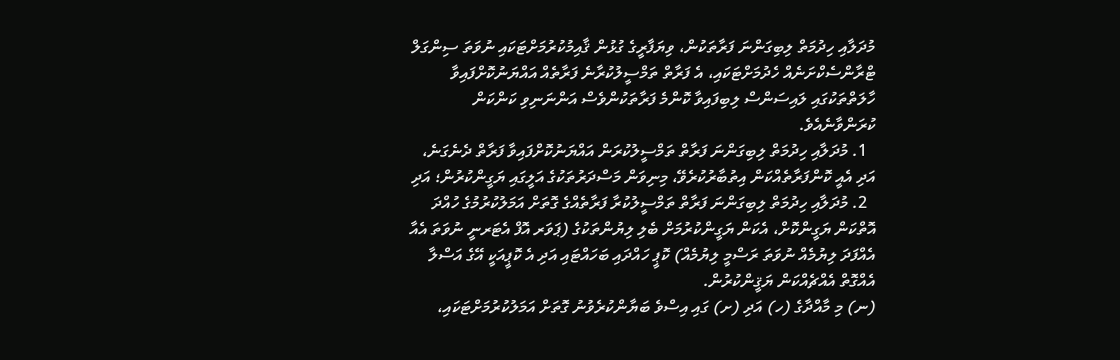މުދަލާއި ހިދުމަތް ލިބިގަންނަ ފަރާތަކުން، ވިޔަފާރީގެ ގުޅުން ޤާއިމުކުރުމަށްޓަކައި ނުވަތަ ސިންގަލް ޓްރާންސެކްށަނެއް ހެދުމަށްޓަކައި، އެ ފަރާތް ތަމްސީލުކުރާނެ ފަރާތެއް އައްޔަނުކޮށްފައިވާ ހާލަތްތަކުގައި ލައިސަންސް ލިބިފައިވާ ކޮންމެ ފަރާތަކުންވެސް އަންނަނިވި ކަންކަން ކުރަންވާނެއެވެ.
  1. މުދަލާއި ހިދުމަތް ލިބިގަންނަ ފަރާތް ތަމްސީލުކުރަން އައްޔަނުކޮށްފައިވާ ފަރާތް ދެނެގަނެ، އަދި އެއީ ކޮންފަރާތެއްކަން އިތުބާރުކުރެވޭ، މިނިވަން މަސްދަރުތަކުގެ އަލީގައި ޔަގީންކުރުން؛ އަދި
  2. މުދަލާއި ހިދުމަތް ލިބިގަންނަ ފަރާތް ތަމްސީލުކުރާ ފަރާތެއްގެ ގޮތަށް އަމަލުކުރުމުގެ ހުއްދަ އޮތްކަން ޔަގީންކޮށް، އެކަން ޔަގީންކުރުމަށް ބެލި ލިޔުންތަކުގެ (ޕަވަރ އޮފް އެޓަރނީ ނުވަތަ އެއާ އެއްފަދަ ލިޔުމެއް ނުވަތަ ރަސްމީ ލިޔުމެއް) ކޮޕީ ހައްދައި ބަހައްޓައި އަދި އެ ކޮޕީއަކީ އޭގެ އަސްލާ އެއްގޮތް އެއްޗެއްކަން ޔަޤީންކުރުން.
(ނ) މި މާއްދާގެ (ހ) އަދި (ށ) ގައި އިސްވެ ބަޔާންކުރެވުނު ގޮތަށް އަމަލުކުރުމަށްޓަކައި،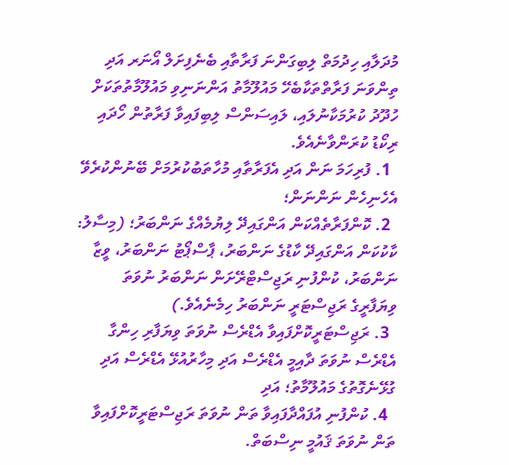މުދަލާއި ހިދުމަތް ލިބިގަންނަ ފަރާތާއި ބެނެފިށަލް އޯނަރ އަދި ތިންވަނަ ފަރާތްތަކާބެހޭ މައުލޫމާތު އަންނަނިވި މައުލޫމާތުތަކަށް ހުދޫދު ކުރުމަކާނުލައި، ލައިސަންސް ލިބިފައިވާ ފަރާތުން ހޯދައި ރިކޯޑު ކުރަންވާނެއެވެ.
  1. ފުރިހަމަ ނަން އަދި އެފަރާތާއި މުހާތަބުކުރުމަށް ބޭނުންކުރެވޭ އެހެނިހެން ނަންނަން؛
  2. ކޮންފަރާތެއްކަން އަންގައިދޭ ލިޔުމެއްގެ ނަންބަރު؛ (މިސާލު: ކާކުކަން އަންގައިދޭ ކާޑުގެ ނަންބަރު، ޕާސްޕޯޓު ނަންބަރު، ވީޒާ ނަންބަރު، ކުންފުނި ރަޖިސްޓްރޭށަން ނަންބަރު ނުވަތަ ވިޔަފާރީގެ ރަޖިސްޓަރީ ނަންބަރު ހިމެނެއެވެ.)
  3. ރަޖިސްޓަރީކޮށްފައިވާ އެޑްރެސް ނުވަތަ ވިޔަފާރި ހިންގާ އެޑްރެސް ނުވަތަ ދާއިމީ އެޑްރެސް އަދި މިހާރުއުޅޭ އެޑްރެސް އަދި ގުޅޭނެގޮތުގެ މައުލޫމާތު؛ އަދި
  4. ކުންފުނި އުފައްދާފައިވާ ތަން ނުވަތަ ރަޖިސްޓަރީކޮށްފައިވާ ތަން ނުވަތަ ޤައުމީ ނިސްބަތް.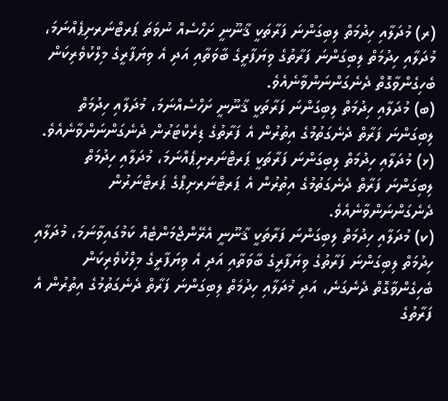(ރ) މުދަލާއި ހިދުމަތް ލިބިގަންނަ ފަރާތަކީ ޤާނޫނީ ށަހްސެއް ނުވަތަ ޕަރޓްނަރށިޕެއްނަމަ، މުދަލާއި ހިދުމަތް ލިބިގަންނަ ފަރާތުގެ ވިޔަފާރީގެ ބާވަތާއި އަދި އެ ވިޔަފާރީގެ މިލްކުވެރިކަން ބެހިގެންވާގޮތް ދެނެގަންނަންވާނެއެވެ.
(ބ) މުދަލާއި ހިދުމަތް ލިބިގަންނަ ފަރާތަކީ ޤާނޫނީ ށަހްސެއްނަމަ، މުދަލާއި ހިދުމަތް ލިބިގަންނަ ފަރާތް ދެނެގަތުމުގެ އިތުރުން އެ ފަރާތުގެ ޑިރެކްޓަރުން ދެނެގަންނަންވާނެއެވެ.
(ޅ) މުދަލާއި ހިދުމަތް ލިބިގަންނަ ފަރާތަކީ ޕަރޓްނަރށިޕެއްނަމަ، މުދަލާއި ހިދުމަތް ލިބިގަންނަ ފަރާތް ދެނެގަތުމުގެ އިތުރުން އެ ޕަރޓްނަރށިޕްގެ ޕަރޓްނަރުން ދެނެގަންނަންވާނެއެވެ.
(ކ) މުދަލާއި ހިދުމަތް ލިބިގަންނަ ފަރާތަކީ ޤާނޫނީ އެރޭންޖްމަންޓެއް ކަމުގައިވާނަމަ، މުދަލާއި ހިދުމަތް ލިބިގަންނަ ފަރާތުގެ ވިޔަފާރީގެ ބާވަތާއި އަދި އެ ވިޔަފާރީގެ މިލްކުވެރިކަން ބެހިގެންވާގޮތް ދެނެގަނެ، އަދި މުދަލާއި ހިދުމަތް ލިބިގަންނަ ފަރާތް ދެނެގަތުމުގެ އިތުރުން އެ ފަރާތުގެ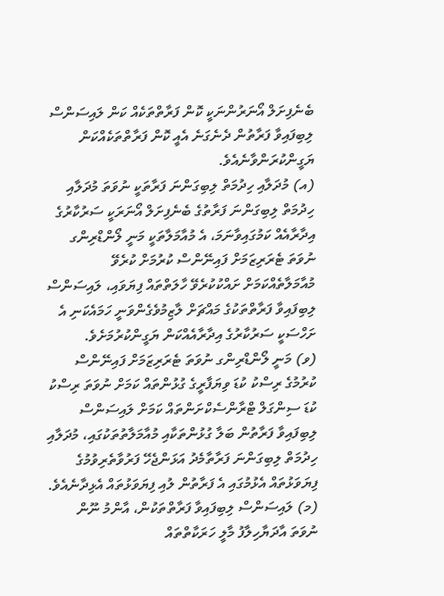ބެނެފިށަލް އޯނަރުންނަކީ ކޮން ފަރާތްތަކެއް ކަން ލައިސަންސް ލިބިފައިވާ ފަރާތުން ދެނެގަނެ އެއީ ކޮން ފަރާތްތަކެއްކަން ޔަގީންކުރަންވާނެއެވެ.
(އ) މުދަލާއި ހިދުމަތް ލިބިގަންނަ ފަރާތަކީ ނުވަތަ މުދަލާއި ހިދުމަތް ލިބިގަންނަ ފަރާތުގެ ބެނެފިށަލް އޯނަރަކީ ސަރުކާރުގެ އިދާރާއެއް ކަމުގައިވާނަމަ، އެ މުއާމަލާތަކީ މަނީ ލޯންޑްރިންގ ނުވަތަ ޓެރަރިޒަމަށް ފައިނޭންސް ކުރުމަށް ކުރެވޭ މުއާމަލާތެއްކަމަށް ށައްކުކުރެވޭ ހާލަތްތައް ފިޔަވައި، ލައިސަންސް ލިބިފައިވާ ފަރާތްތަކުގެ މައްޗަށް ލާޒިމުވެގެންވަނީ ހަމައެކަނި އެ ށަހްސަކީ ސަރުކާރުގެ އިދާރާއެއްކަން ޔަގީންކުރުމަށެވެ.
(ވ) މަނީ ލޯންޑްރިންގ ނުވަތަ ޓެރަރިޒަމަށް ފައިނޭންސް ކުރުމުގެ ރިސްކު ކުޑަ ވިޔަފާރީގެ ގުޅުންތައް ކަމަށް ނުވަތަ ރިސްކު ކުޑަ ސިންގަލް ޓްރާންސެކްށަންތައް ކަމަށް ލައިސަންސް ލިބިފައިވާ ފަރާތުން ބަލާ ގުޅުންތަކާއި މުއާމަލާތުތަކުގައި، މުދަލާއި ހިދުމަތް ލިބިގަންނަ ފަރާތާމެދު އަޅަންޖެހޭ ފަރުވާތެރިވުމުގެ ފިޔަވަޅުތައް އެޅުމުގައި އެ ފަރާތުން ލުއި ފިޔަވަޅުތައް އެޅިދާނެއެވެ.
(މ) ލައިސަންސް ލިބިފައިވާ ފަރާތްތަކުން، އާންމު ނޫން ނުވަތަ އާދަޔާހިލާފު މާލީ ހަރަކާތްތައް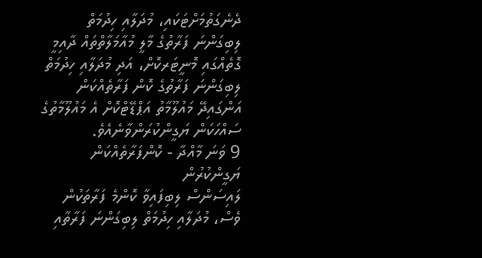ދެނެގަތުމަށްޓަކައި، މުދަލާއި ހިދުމަތް ލިބިގަންނަ ފަރާތުގެ މާލީ މުއާމަލާތްތައް ދާއިމީ ގޮތެއްގައި މޮނީޓަރކޮށް، އަދި މުދަލާއި ހިދުމަތް ލިބިގަންނަ ފަރާތުގެ ކޮން ފަރާތެއްކަން އަންގައިދޭ މައުލޫމާތު އަޕްޑޭޓްކޮށް އެ މައުލޫމާތުގެ ސައްހަކަން ޔަގީންކުރަންވާނެއެވެ.
9 ވަނަ މާއްދާ - ކޮންފަރާތެއްކަން ޔަގީންކުރުން
ލައިސަންސް ލިބިފައިވާ ކޮންމެ ފަރާތަކުން ވެސް، މުދަލާއި ހިދުމަތް ލިބިގަންނަ ފަރާތާއި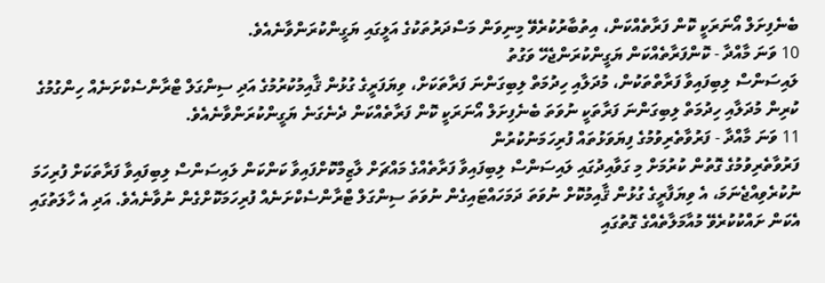ބެނެފިށަލް އޯނަރަކީ ކޮން ފަރާތެއްކަން، އިތުބާރުކުރެވޭ މިނިވަން މަސްދަރުތަކުގެ އަލީގައި ޔަގީންކުރަންވާނެއެވެ.
10 ވަނަ މާއްދާ - ކޮންފަރާތެއްކަން ޔަގީންކުރަންޖެހޭ ވަގުތު
ލައިސަންސް ލިބިފައިވާ ފަރާތްތަކުން، މުދަލާއި ހިދުމަތް ލިބިގަންނަ ފަރާތަކަށް، ވިޔަފަރީގެ ގުޅުން ޤާއިމުކުރުމުގެ އަދި ސިންގަލް ޓްރާންސެކްށަނެއް ހިންގުމުގެ ކުރިން މުދަލާއި ހިދުމަތް ލިބިގަންނަ ފަރާތަކީ ނުވަތަ ބެނެފިށަލް އޯނަރަކީ ކޮން ފަރާތެއްކަން ދެނެގަނެ ޔަގީންކުރަންވާނެއެވެ.
11 ވަނަ މާއްދާ - ފަރުވާތެރިވުމުގެ ފިޔަވަޅުތައް ފުރިހަމަނުކުރުން
ފަރުވާތެރިވުމުގެ ގޮތުން ކުރުމަށް މި ގަވާއިދުގައި ލައިސަންސް ލިބިފައިވާ ފަރާތެއްގެ މައްޗަށް ލާޒިމްކޮށްފައިވާ ކަންކަން ލައިސަންސް ލިބިފައިވާ ފަރާތަކަށް ފުރިހަމަ ނުކުރެވިއްޖެނަމަ، އެ ވިޔަފާރީގެ ގުޅުން ޤާއިމުކޮށް ނުވަތަ ދަމަހައްޓައިގެން ނުވަތަ ސިންގަލް ޓްރާންސެކްށަނެއް ފުރިހަމަކޮށްގެން ނުވާނެއެވެ. އަދި އެ ހާލަތުގައި އެކަން ށައްކުކުރެވޭ މުއާމަލާތެއްގެ ގޮތުގައި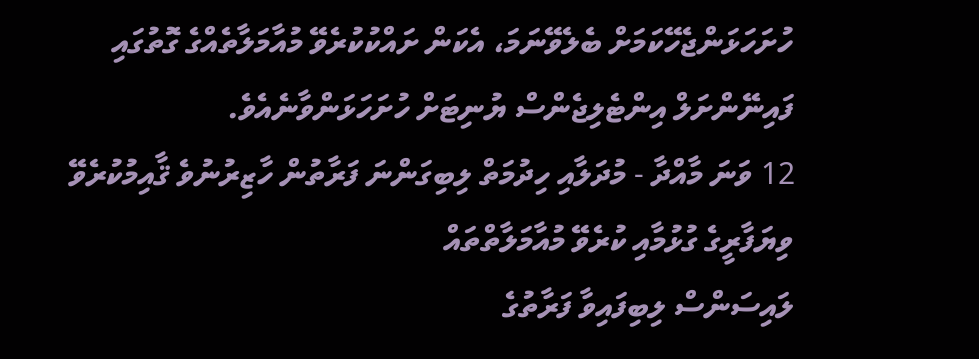ހުށަހަޅަންޖެހޭކަމަށް ބެލެވޭނަމަ، އެކަން ށައްކުކުރެވޭ މުއާމަލާތެއްގެ ގޮތުގައި ފައިނޭންށަލް އިންޓެލިޖެންސް ޔުނިޓަށް ހުށަހަޅަންވާނެއެވެ.
12 ވަނަ މާއްދާ - މުދަލާއި ހިދުމަތް ލިބިގަންނަ ފަރާތުން ހާޒިރުނުވެ ޤާއިމުކުރެވޭ ވިޔަފާރީގެ ގުޅުމާއި ކުރެވޭ މުއާމަލާތްތައް
ލައިސަންސް ލިބިފައިވާ ފަރާތުގެ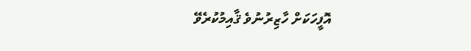އޮފީހަކަށް ހާޒިރުނުވެ ޤާއިމުކުރެވޭ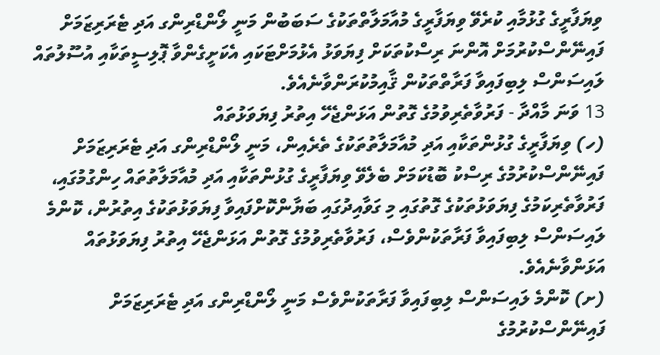ވިޔަފާރީގެ ގުޅުމާއި ކުރެވޭ ވިޔަފާރީގެ މުއާމަލާތްތަކުގެ ސަބަބުން މަނީ ލޯންޑްރިންގ އަދި ޓެރަރިޒަމަށް ފައިނޭންސްކުރުމަށް އޮންނަ ރިސްކުތަކަށް ފިޔަވަޅު އެޅުމަށްޓަކައި އެކަށީގެންވާ ޕޮލިސީތަކާއި އުސޫލުތައް ލައިސަންސް ލިބިފައިވާ ފަރާތްތަކުން ޤާއިމުކުރަންވާނެއެވެ.
13 ވަނަ މާއްދާ - ފަރުވާތެރިވުމުގެ ގޮތުން އަޅަންޖެހޭ އިތުރު ފިޔަވަޅުތައް
(ހ) ވިޔަފާރީގެ ގުޅުންތަކާއި އަދި މުއާމަލާތުތަކުގެ ތެރެއިން، މަނީ ލޯންޑްރިންގ އަދި ޓެރަރިޒަމަށް ފައިނޭންސްކުރުމުގެ ރިސްކު ބޮޑުކަމަށް ބެލެވޭ ވިޔަފާރީގެ ގުޅުންތަކާއި އަދި މުއާމަލާތުތައް ހިންގުމުގައި، ފަރުވާތެރިކަމުގެ ފިޔަވަޅުތަކުގެ ގޮތުގައި މި ގަވާއިދުގައި ބަޔާންކޮށްފައިވާ ފިޔަވަޅުތަކުގެ އިތުރުން، ކޮންމެ ލައިސަންސް ލިބިފައިވާ ފަރާތަކުންވެސް، ފަރުވާތެރިވުމުގެ ގޮތުން އަޅަންޖެހޭ އިތުރު ފިޔަވަޅުތައް އަޅަންވާނެއެވެ.
(ށ) ކޮންމެ ލައިސަންސް ލިބިފައިވާ ފަރާތަކުންވެސް މަނީ ލޯންޑްރިންގ އަދި ޓެރަރިޒަމަށް ފައިނޭންސްކުރުމުގެ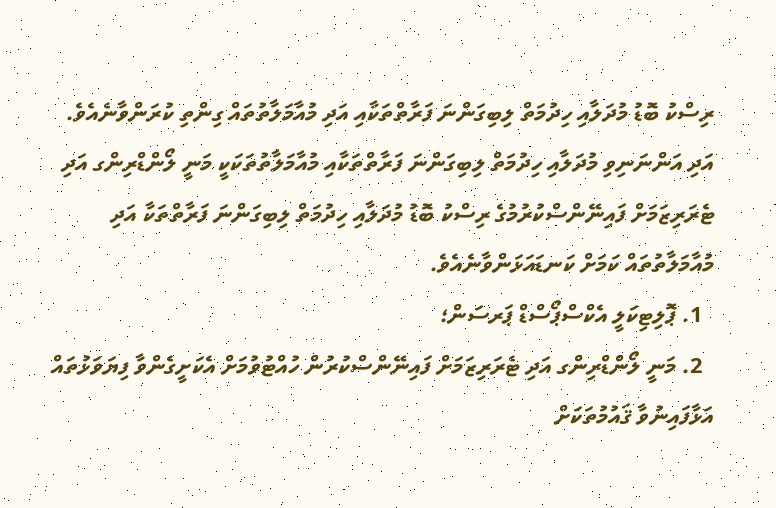ރިސްކު ބޮޑު މުދަލާއި ހިދުމަތް ލިބިގަންނަ ފަރާތްތަކާއި އަދި މުއާމަލާތުތައް ގިންތި ކުރަންވާނެއެވެ. އަދި އަންނަނިވި މުދަލާއި ހިދުމަތް ލިބިގަންނަ ފަރާތްތަކާއި މުއާމަލާތުތަކަކީ މަނީ ލޯންޑްރިންގ އަދި ޓެރަރިޒަމަށް ފައިނޭންސްކުރުމުގެ ރިސްކު ބޮޑު މުދަލާއި ހިދުމަތް ލިބިގަންނަ ފަރާތްތަކާ އަދި މުއާމަލާތުތައް ކަމަށް ކަނޑައަޅަންވާނެއެވެ.
  1. ޕޮލިޓިކަލީ އެކްސްޕޯސްޑް ޕަރސަން؛
  2. މަނީ ލޯންޑްރިންގ އަދި ޓެރަރިޒަމަށް ފައިނޭންސްކުރުން ހުއްޓުވުމަށް އެކަށީގެންވާ ފިޔަވަޅުތައް އަޅާފައިނުވާ ޤައުމުތަކަށް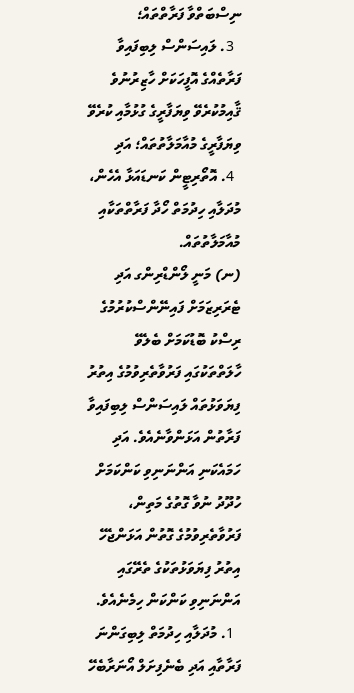ނިސްބަތްވާ ފަރާތްތައް؛
  3. ލައިސަންސް ލިބިފައިވާ ފަރާތެއްގެ އޮފީހަކަށް ހާޒިރުނުވެ ޤާއިމުކުރެވޭ ވިޔަފާރީގެ ގުޅުމާއި ކުރެވޭ ވިޔަފާރީގެ މުއާމަލާތުތައް؛ އަދި
  4. އޮތޯރިޓީން ކަނޑައަޅާ އެހެން، މުދަލާއި ހިދުމަތް ހޯދާ ފަރާތްތަކާއި މުއާމަލާތުތައް.
(ނ) މަނީ ލޯންޑްރިންގ އަދި ޓެރަރިޒަމަށް ފައިނޭންސްކުރުމުގެ ރިސްކު ބޮޑުކަމަށް ބެލެވޭ ހާލަތްތަކުގައި ފަރުވާތެރިވުމުގެ އިތުރު ފިޔަވަޅުތައް ލައިސަންސް ލިބިފައިވާ ފަރާތުން އަޅަންވާނެއެވެ. އަދި ހަމައެކަނި އަންނަނިވި ކަންކަމަށް ހުދޫދު ނުވާ ގޮތުގެ މަތިން، ފަރުވާތެރިވުމުގެ ގޮތުން އަޅަންޖެހޭ އިތުރު ފިޔަވަޅުތަކުގެ ތެރޭގައި އަންނަނިވި ކަންކަން ހިމެނެއެވެ.
  1. މުދަލާއި ހިދުމަތް ލިބިގަންނަ ފަރާތާއި އަދި ބެނެފިށަލް އޯނަރާބެހޭ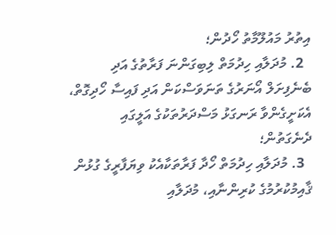އިތުރު މައުލޫމާތު ހޯދުން؛
  2. މުދަލާއި ހިދުމަތް ލިބިގަންނަ ފަރާތުގެ އަދި ބެނެފިށަލް އޯނަރުގެ ތަނަވަސްކަން އަދި ފައިސާ ހޯދިގޮތް، އެކަށީގެންވާ ރަނގަޅު މަސްދަރުތަކުގެ އަލީގައި ދެނެގަތުން؛
  3. މުދަލާއި ހިދުމަތް ހޯދާ ފަރާތަކާއެކު ވިޔަފާރީގެ ގުޅުން ޤާއިމުކުރުމުގެ ކުރިންނާއި، މުދަލާއި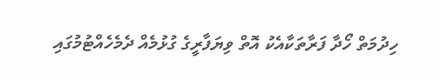ހިދުމަތް ހޯދާ ފަރާތަކާއެކު އޮތް ވިޔަފާރީގެ ގުޅުމެއް ދެމެހެއްޓުމުގައި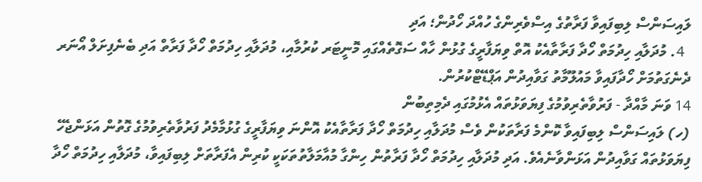ލައިސަންސް ލިބިފައިވާ ފަރާތުގެ އިސްވެރިންގެ ހުއްދަ ހޯދުން؛ އަދި
  4. މުދަލާއި ހިދުމަތް ހޯދާ ފަރާތާއެކު އޮތް ވިޔަފާރީގެ ގުޅުން ހާއް ސަގޮތެއްގައި މޮނީޓަރ ކުރުމާއި، މުދަލާއި ހިދުމަތް ހޯދާ ފަރާތް އަދި ބެނެފިށަލް އޯނަރ ދެނެގަތުމަށް ހޯދާފައިވާ މައުލޫމާތު ގަވާއިދުން އަޕްޑޭޓްކުރުން.
14 ވަނަ މާއްދާ - ފަރުވާތެރިވުމުގެ ފިޔަވަޅުތައް އެޅުމުގައި ދެމިތިބުން
(ހ) ލައިސަންސް ލިބިފައިވާ ކޮންމެ ފަރާތަކުން ވެސް މުދަލާއި ހިދުމަތް ހޯދާ ފަރާތާއެކު އޮންނަ ވިޔަފާރީގެ ގުޅުމާމެދު ފަރުވާތެރިވުމުގެ ގޮތުން އަޅަންޖެހޭ ފިޔަވަޅުތައް ގަވާއިދުން އަޅަންވާނެއެވެ. އަދި މުދަލާއި ހިދުމަތް ހޯދާ ފަރާތުން ހިންގާ މުއާމަލާތުތަކަކީ ކުރިން އެފަރާތަށް ލިބިފައިވާ، މުދަލާއި ހިދުމަތް ހޯދާ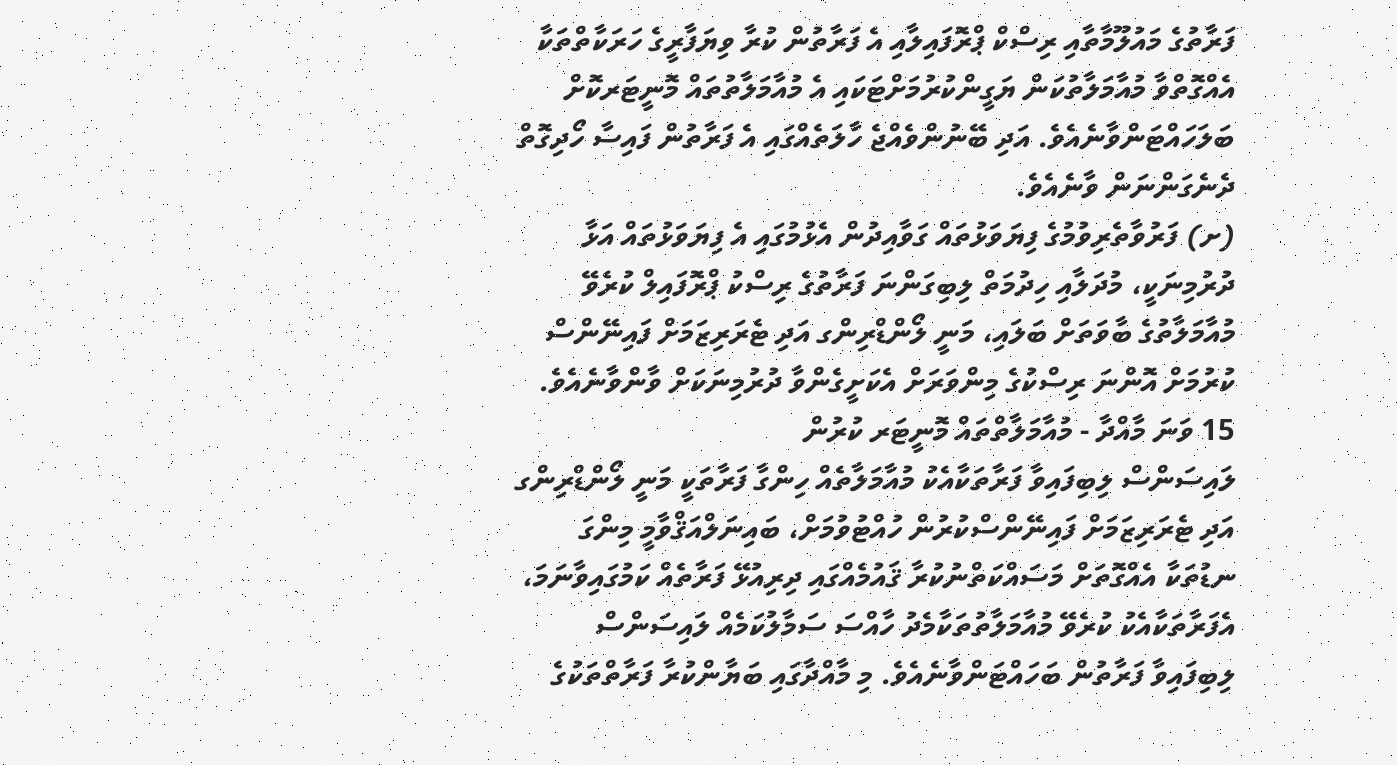ފަރާތުގެ މައުލޫމާތާއި ރިސްކް ޕްރޮފައިލާއި އެ ފަރާތުން ކުރާ ވިޔަފާރީގެ ހަރަކާތްތަކާ އެއްގޮތްވާ މުއާމަލާތުކަން ޔަގީންކުރުމަށްޓަކައި އެ މުއާމަލާތުތައް މޮނީޓަރކޮށް ބަލަހައްޓަންވާނެއެވެ. އަދި ބޭނުންވެއްޖެ ހާލަތެއްގައި އެ ފަރާތުން ފައިސާ ހޯދިގޮތް ދެނެގަންނަން ވާނެއެވެ.
(ށ) ފަރުވާތެރިވުމުގެ ފިޔަވަޅުތައް ގަވާއިދުން އެޅުމުގައި އެ ފިޔަވަޅުތައް އަޅާ ދުރުމިނަކީ، މުދަލާއި ހިދުމަތް ލިބިގަންނަ ފަރާތުގެ ރިސްކު ޕްރޮފައިލް ކުރެވޭ މުއާމަލާތުގެ ބާވަތަށް ބަލައި، މަނީ ލޯންޑްރިންގ އަދި ޓެރަރިޒަމަށް ފައިނޭންސް ކުރުމަށް އޮންނަ ރިސްކުގެ މިންވަރަށް އެކަށީގެންވާ ދުރުމިނަކަށް ވާންވާނެއެވެ.
15 ވަނަ މާއްދާ - މުއާމަލާތްތައް މޮނީޓަރ ކުރުން
ލައިސަންސް ލިބިފައިވާ ފަރާތަކާއެކު މުއާމަލާތެއް ހިންގާ ފަރާތަކީ މަނީ ލޯންޑްރިންގ އަދި ޓެރަރިޒަމަށް ފައިނޭންސްކުރުން ހުއްޓުވުމަށް، ބައިނަލްއަޤްވާމީ މިންގަ ނޑުތަކާ އެއްގޮތަށް މަސައްކަތްނުކުރާ ޤައުމެއްގައި ދިރިއުޅޭ ފަރާތެއް ކަމުގައިވާނަމަ، އެފަރާތަކާއެކު ކުރެވޭ މުއާމަލާތުތަކާމެދު ހާއްސަ ސަމާލުކަމެއް ލައިސަންސް ލިބިފައިވާ ފަރާތުން ބަހައްޓަންވާނެއެވެ. މި މާއްދާގައި ބަޔާންކުރާ ފަރާތްތަކުގެ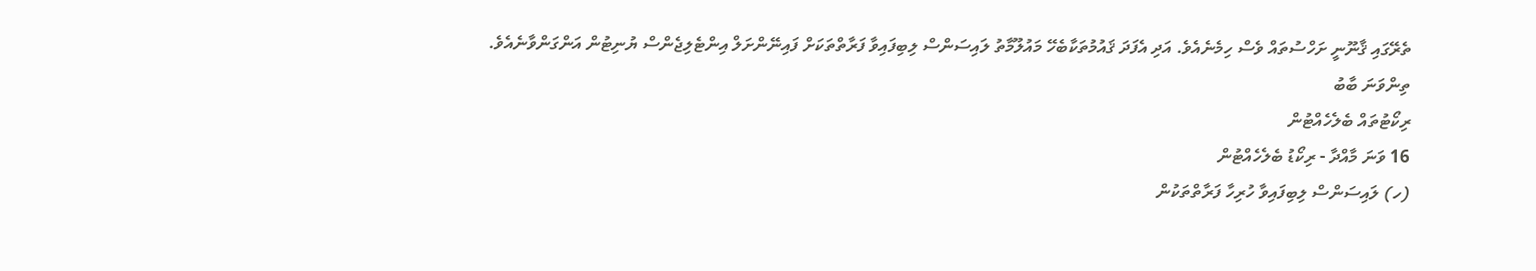ތެރޭގައި ޤާނޫނީ ށަހްސުތައް ވެސް ހިމެނެއެވެ. އަދި އެފަދަ ޤައުމުތަކާބެހޭ މައުލޫމާތު ލައިސަންސް ލިބިފައިވާ ފަރާތްތަކަށް ފައިނޭންށަލް އިންޓެލިޖެންސް ޔުނިޓުން އަންގަންވާނެއެވެ.
ތިންވަނަ ބާބު
ރިކޯޓުތައް ބެލެހެއްޓުން
16 ވަނަ މާއްދާ - ރިކޯޑު ބެލެހެއްޓުން
(ހ) ލައިސަންސް ލިބިފައިވާ ހުރިހާ ފަރާތްތަކުން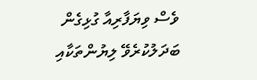ވެސް ވިޔަފާރިއާ ގުޅިގެން ބަދަލުކުރެވޭ ލިޔުންތަކާއި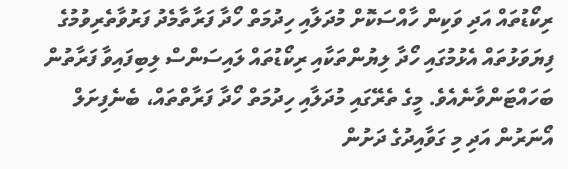ރިކޯޑުތައް އަދި ވަކިން ހާއްސަކޮށް މުދަލާއި ހިދުމަތް ހޯދާ ފަރާތާމެދު ފަރުވާތެރިވުމުގެ ފިޔަވަޅުތައް އެޅުމުގައި ހޯދާ ލިޔުންތަކާއި ރިކޯޑުތައް ލައިސަންސް ލިބިފައިވާ ފަރާތުން ބަހައްޓަންވާނެއެވެ. މީގެ ތެރޭގައި މުދަލާއި ހިދުމަތް ހޯދާ ފަރާތްތައް، ބެނެފިށަލް އޯނަރުން އަދި މި ގަވާއިދުގެ ދަށުން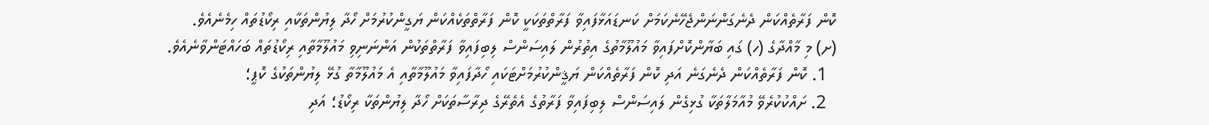ކޮން ފަރާތެއްކަން ދެނެގަންނަންޖެހޭނެކަމަށް ކަނޑައަޅާފައިވާ ފަރާތްތަކަކީ ކޮން ފަރާތްތަކެއްކަން ޔަގީންކުރުމަށް ހޯދާ ލިޔުންތަކާއި ރިކޯޑުތައް ހިމެނެއެވެ.
(ށ) މި މާއްދާގެ (ހ) ގައި ބަޔާންކޮށްފައިވާ މައުލޫމާތުގެ އިތުރުން ލައިސަންސް ލިބިފައިވާ ފަރާތްތަކުން އަންނަނިވި މައުލޫމާތާއި ރިކޯޑުތައް ބަހައްޓަންވާނެއެވެ.
  1. ކޮން ފަރާތެއްކަން ދެނެގަނެ އަދި ކޮން ފަރާތެއްކަން ޔަޤީންކުރުމަށްޓަކައި ހޯދާފައިވާ މައުލޫމާތާއި އެ މައުލޫމާތާ ގުޅޭ ލިޔުންތަކުގެ ކޮޕީ؛
  2. ށައްކުކުރެވޭ މުއާމަލާތަކާ ގުޅިގެން ލައިސަންސް ލިބިފައިވާ ފަރާތުގެ އެތެރޭގެ ދިރާސާތަކަށް ހޯދާ ލިޔުންތަކާ ރިކޯޑު؛ އަދި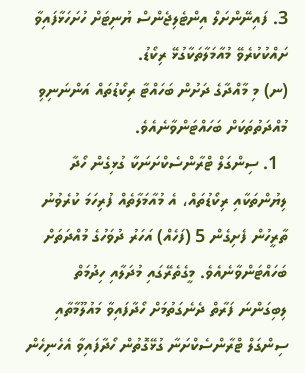3. ފައިނޭންށަލް އިންޓެލިޖެންސް ޔުނިޓަށް ހުށަހަޅާފައިވާ ށައްކުކުރެވޭ މުއާމަލާތަކާގުޅޭ ރިކޯޑު.
(ނ) މި މާއްދާގެ ދަށުން ބަހައްޓާ ރިކޯޑުތައް އަންނަނިވި މުއްދަތުތަކަށް ބަހައްޓަންވާނެއެވެ.
  1. ސިންގަލް ޓްރާންސެކްށަނަކާ ގުޅިގެން ހޯދާ ލިޔުންތަކާއި ރިކޯޑުތައް، އެ މުއާމަލާތެއް ފުރިހަމަ ކުރެވުނު ތާރީހުން ފެށިގެން 5 (ފަހެއް) އަހަރު ދުވަހުގެ މުއްދަތަށް ބަހައްޓަންވާނެއެވެ. މީގެތެރޭގައި މުދަލާއި ހިދުމަތް ލިބިގަންނަ ފަރާތް ދެނެގަތުމަށް ހޯދާފައިވާ މައުލޫމާތާއި ސިންގަލް ޓްރާންސެކްށަނާ ގުޅޭގޮތުން ހޯދާފައިވާ އެހެނިހެން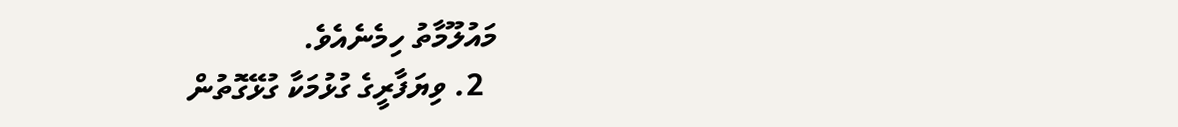މައުލޫމާތު ހިމެނެއެވެ.
  2. ވިޔަފާރީގެ ގުޅުމަކާ ގުޅޭގޮތުން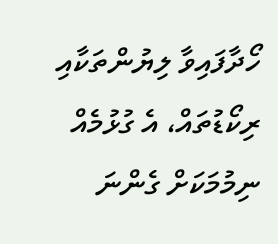ހޯދާފައިވާ ލިޔުންތަކާއި ރިކޯޑުތައް، އެ ގުޅުމެއް ނިމުމަކަށް ގެންނަ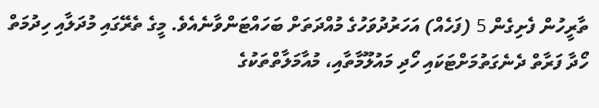ތާރީހުން ފެށިގެން 5 (ފަހެއް) އަހަރުދުވަހުގެ މުއްދަތަށް ބަހައްޓަންވާނެއެވެ. މީގެ ތެރޭގައި މުދަލާއި ހިދުމަތް ހޯދާ ފަރާތް ދެނެގަތުމަށްޓަކައި ހޯދި މައުލޫމާތާއި، މުއާމަލާތްތަކުގެ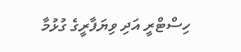ހިސްޓްރީ އަދި ވިޔަފާރީގެ ގުޅުމާ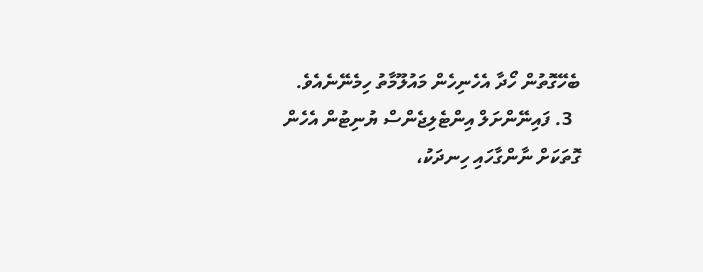ބެހޭގޮތުން ހޯދާ އެހެނިހެން މައުލޫމާތު ހިމެނޭނެއެވެ.
  3. ފައިނޭންށަލް އިންޓެލިޖެންސް ޔުނިޓުން އެހެން ގޮތަކަށް ނާންގާހައި ހިނދަކު،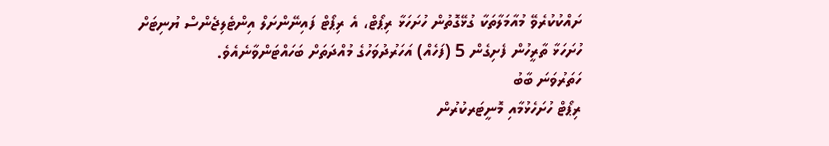ށައްކުކުރެވޭ މުއާމަލާތަކާ ގުޅޭގޮތުން ހުށަހަޅާ ރިޕޯޓް، އެ ރިޕޯޓް ފައިނޭންށަލް އިންޓެލިޖެންސް ޔުނިޓަށް ހުށަހަޅާ ތާރީހުން ފެށިގެން 5 (ފަހެއް) އަހަރުދުވަހުގެ މުއްދަތަށް ބަހައްޓަންވާނެއެވެ.
ހަތަރުވަނަ ބާބު
ރިޕޯޓް ހުށަހެޅުމާއި މޮނީޓަރކުރުން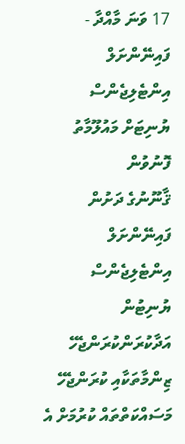17 ވަނަ މާއްދާ - ފައިނޭންށަލް އިންޓެލިޖެންސް ޔުނިޓަށް މައުލޫމާތު ފޮނުވުން
ޤާނޫނުގެ ދަށުން ފައިނޭންށަލް އިންޓެލިޖެންސް ޔުނިޓުން އަދާކުރަންކުރަންޖެހޭ ޒިންމާތަކާއި ކުރަންޖެހޭ މަސައްކަތްތައް ކުރުމަށް އެ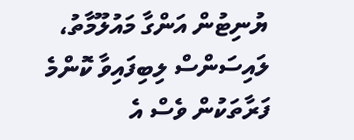ޔުނިޓުން އަންގާ މައުލޫމާތު، ލައިސަންސް ލިބިފައިވާ ކޮންމެ ފަރާތަކުން ވެސް އެ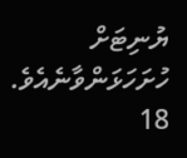ޔުނިޓަށް ހުށަހަޅަންވާނެއެވެ.
18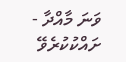ވަނަ މާއްދާ - ށައްކުކުރެވޭ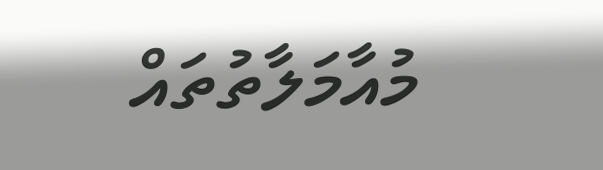މުއާމަލާތުތައް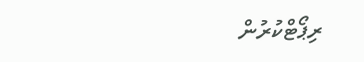ރިޕޯޓްކުރުން